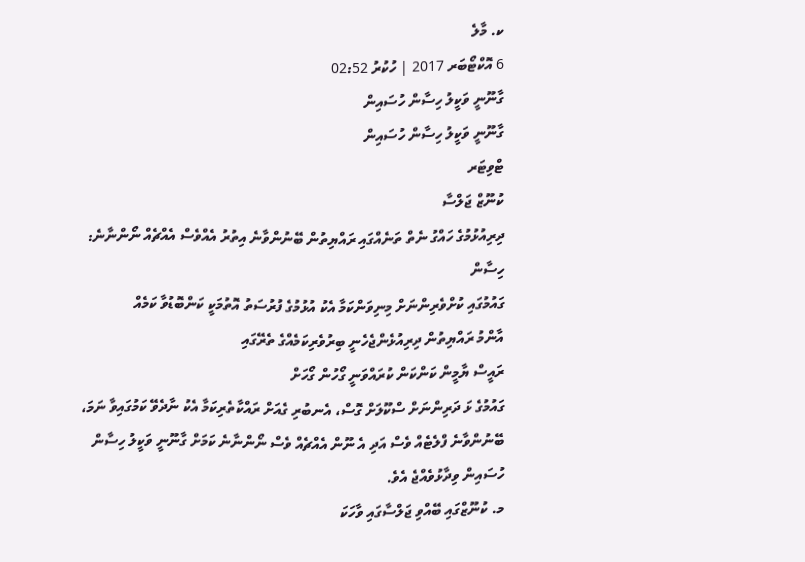ކ. މާލެ
6 އޮކްޓޯބަރ 2017 | ހުކުރު 02:52
ގާނޫނީ ވަކީލު ހިސާން ހުސައިން
ގާނޫނީ ވަކީލު ހިސާން ހުސައިން
ޓްވިޓަރ
ކުނޫޒް ޖަލްސާ
ދިރިއުޅުމުގެ ހައްގު ނެތް ތަނެއްގައި ރައްޔިތުން ބޭނުންވާނެ އިތުރު އެއްވެސް އެއްޗެއް ނޯންނާނެ: ހިސާން
ގައުމުގައި ކުށްވެރިންނަށް މިނިވަންކަމާ އެކު އުޅުމުގެ ފުރުސަތު އޮތުމަކީ ކަންބޮޑުވާ ކަމެއް
އާންމު ރައްޔިތުން ދިރިއުޅެންޖެހެނީ ބިރުވެރިކަމެއްގެ ތެރޭގައި
ރައީސް ޔާމީން ކަންކަން ކުރައްވަނީ ގޯހުން ގޯހަށް
ގައުމުގެ ޅަ ދަރިންނަށް ސްކޫލަށް ގޮސް، އެނބުރި ގެއަށް ރައްކާތެރިކަމާ އެކު ނާދެވޭ ކަމުގައިވާ ނަމަ، ބޭނުންވާނެ ފްލެޓެއް ވެސް އަދި އެ ނޫން އެއްޗެއް ވެސް ނޯންނާނެ ކަމަށް ގާނޫނީ ވަކީލު ހިސާން ހުސައިން ވިދާޅުވެއްޖެ އެވެ.
މ. ކުނޫޒްގައި ބޭއްވި ޖަލްސާގައި ވާހަކަ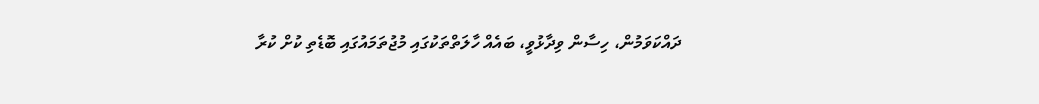ދައްކަވަމުން، ހިސާން ވިދާޅުވީ، ބައެއް ހާލަތްތަކުގައި މުޖުތަމައުގައި ބޮޑެތި ކުށް ކުރާ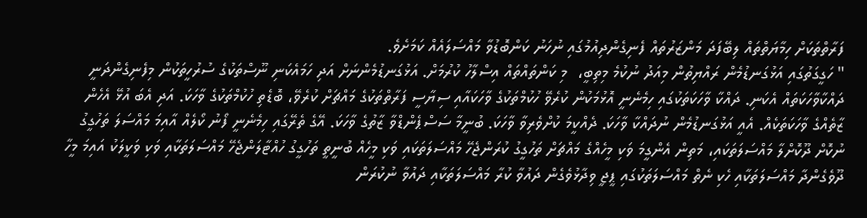ފަރާތްތަކަށް ހިމާޔަތްތައް ލިބޭފަދަ މަންޒަރުތައް ފެނިގެންދިއުމުގައި ނުހަނު ކަންބޮޑުވާ މައްސަލައެއް ކަމަށެވެ.
" ހަގީގަތުގައި އަޅުގަނޑުމެން ރައްޔިތުން މިއަދު ނުކުމެ މިތިބީ،  މި ކަންތައްތައް އިސްލާހު ކުރުމަށް. އަޅުގަނޑުމެންނަށް އަދި ހަމައެކަނި ނޫސްތަކުގެ ސުރުހީތަކުން މިފެނިގެންދަނީ ދައްކާވާހަކަތައް އެކަނި. ދައްކާ ވާހަކަތަކުގައި ހިމެނެނީ އޮޅުމަކުން ކުރެވޭ ހުކުމްތަކުގެ ވާހަކައާއި ސިޔާސީ ފަރާތްތަކުގެ މައްޗަށް ކުރެވޭ، ބޮޑެތި ހުކުމްތަކުގެ ވާހަކަ. އަދި އެބަ އުޅޭ އެހެން ޒާތެއްގެ ވާހަކަތަކެއް. އެއީ އަޅުގަނޑުމެން ނުދައްކާ ވާހަކަ. ދެއްކީމަ ކުށްވެރިވާ ވާހަކަ. ބުނީމާ ސަސްޕެންޑްވާ ޒާތުގެ ވާހަކަ. އޭގެ ތެރޭގައި ހިމެނެނީ ފޯނު ކޯލެއް އާއިމަ މައްސަލަ ތަހުގީގު ނުކޮށް ދޫކޮށްލާ މައްސަލަތަކައި، މަތިން އެންގީމަ ވަކި މީހެއްގެ މައްޗަށް ތަހުގީގު ކުރަންޖެހޭ މައްސަލަތަކައި ވަކި މީހެއް ބުނީތީ ތަހުގީގު ހުއްޓާލަންޖެހޭ މައްސަލަތަކާއި ވަކި ވަކީލަކު އައިމަ މީހާ ދޫވެގެންދާ މައްސަލަތަކާއި ހެކި ނެތް މައްސަލަތަކުގައި ޕީޖީ ވިދާޅުވެގެން ދައުވާ ކުރާ މައްސަލަތަކާއި ދައުވާ ނުކުރަން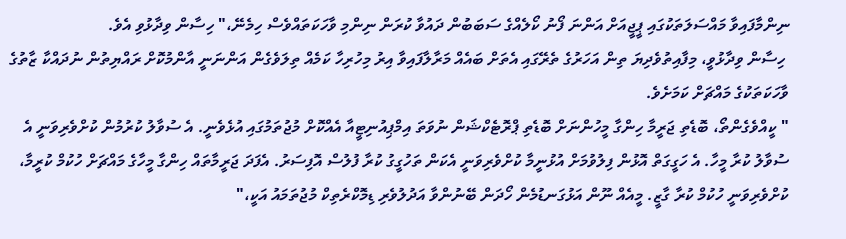ނިންމާފައިވާ މައްސަލަތަކުގައި ޕީޖީއަށް އަންނަ ފޯނު ކޯލެއްގެ ސަބަބުން ދައުވާ ކުރަން ނިންމި ވާހަކަތައްވެސް ހިމެނޭ،" ހިސާން ވިދާޅުވި އެވެ.
 ހިސާން ވިދާޅުވީ، މިފާއިތުވެދިޔަ ތިން އަހަރުގެ ތެރޭގައި އެތަށް ބައެއް މަރާލާފައިވާ އިރު މިހުރިހާ ކަމެއް ތިލަވެގެން އަންނަނީ އާންމުކޮށް ރައްޔިތުން ނުދައްކާ ޒާތުގެ ވާހަކަތަކުގެ މައްޗަށް ކަމަށެވެ.
" ކީއްވެގެންތޯ، ބޮޑެތި ޖަރީމާ ހިންގާ މީހުންނަށް ބޮޑެތި ޕްރޮޓެކްޝަން ނުވަތަ އިމްޕިއުނިޓީއާ އެއްކޮށް މުޖުތަމުގައި އުޅެވެނީ. އެ ސުވާލު ކުރުމުން ކުށްވެރިވަނީ އެ ސުވާލު ކުރާ މީހާ. އެ ހަގީގަތް އޮޅުން ފިލުވުމަށް އުޅުނީމާ ކުށްވެރިވަނީ އެކަން ތަހުގީގު ކުރާ ފުލުސް އޮފިސަރު. އެފަދަ ޖަރީމާތައް ހިންގާ މީހާގެ މައްޗަށް ހުކުމް ކުރީމާ، ކުށްވެރިވަނީ ހުކުމް ކުރާ ގާޒީ. މީއެއް ނޫން އަޅުގަނޑުމެން ހޯދަން ބޭނުންވާ އަދުލުވެރި ޑިމޮކްރެތިކް މުޖުތަމައު އަކީ،"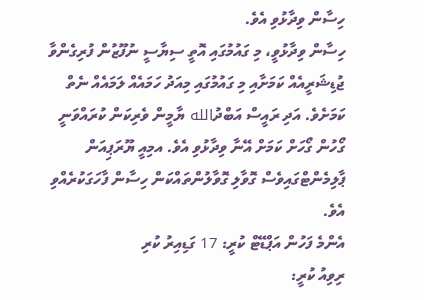ހިސާން ވިދާޅުވި އެވެ.
ހިސާން ވިދާޅުވީ، މި ގައުމުގައި އޮތީ ސިޔާސީ ނުފޫޒުން ފުރިގެންވާ ޖުޑިޝަރީއެއް ކަމަށާއި މި ގައުމުގައި މިއަދު ހަމައެއް ލަމައެއް ނެތް ކަމަށެވެ. އަދި ރައީސް އަބްދުالله ޔާމީން ވެރިކަން ކުރައްވަނީ ގޯހުން ގޯހަށް ކަމަށް އޭނާ ވިދާޅުވި އެވެ. އމިއީ ޔޫރަޕިއަން ޕާލިމެންޓްގައިވެސް ގޮވާލި ގޮވާލުންތައްކަން ހިސާން ފާހަގަކުރެއްވި އެވެ.
އެންމެ ފަހުން އަޕްޑޭޓް ކުރީ: 17 ގަޑިއިރު ކުރި
ރިވިއު ކުރީ: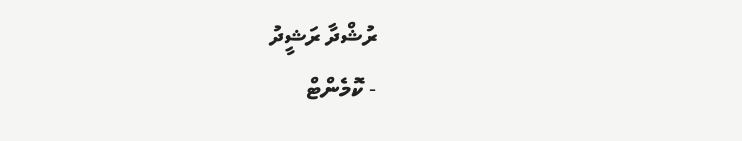ރުޝްދާ ރަޝީދު
- ކޮމެންޓް